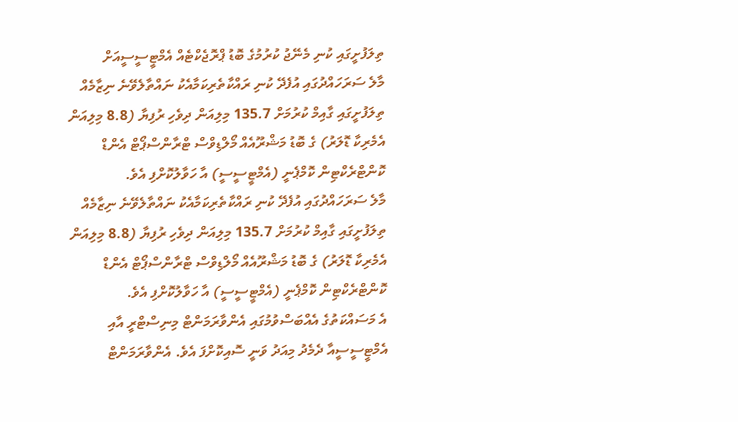ތިލަފުށީގައި ކުނި މެނޭޖު ކުރުމުގެ ބޮޑު ޕްރޮޖެކްޓެއް އެމްޓީސީސީއަށް
މާލެ ސަރަހައްދުގައި އުފެދޭ ކުނި ރައްކާތެރިކަމާއެކު ނައްތާލެވޭނެ ނިޒާމެއް ތިލަފުށީގައި ގާއިމް ކުރުމަށް 135.7 މިލިއަން ދިވެހި ރުފިޔާ (8.8 މިލިއަން އެމެރިކާ ޑޮލަރު) ގެ ބޮޑު މަޝްރޫއެއް މޯލްޑިވްސް ޓްރާންސްޕޯޓް އެންޑް ކޮންޓްރެކްޓިން ކޮމްޕެނީ (އެމްޓީސީސީ) އާ ހަވާލުކޮށްފި އެވެ.
މާލެ ސަރަހައްދުގައި އުފެދޭ ކުނި ރައްކާތެރިކަމާއެކު ނައްތާލެވޭނެ ނިޒާމެއް ތިލަފުށީގައި ގާއިމް ކުރުމަށް 135.7 މިލިއަން ދިވެހި ރުފިޔާ (8.8 މިލިއަން އެމެރިކާ ޑޮލަރު) ގެ ބޮޑު މަޝްރޫއެއް މޯލްޑިވްސް ޓްރާންސްޕޯޓް އެންޑް ކޮންޓްރެކްޓިން ކޮމްޕެނީ (އެމްޓީސީސީ) އާ ހަވާލުކޮށްފި އެވެ.
އެ މަސައްކަތުގެ އެއްބަސްވުމުގައި އެންވާރަމަންޓް މިނިސްޓްރީ އާއި އެމްޓީސީސީއާ ދެމެދު މިއަދު ވަނީ ސޮއިކޮށްފަ އެވެ. އެންވާރަމަންޓް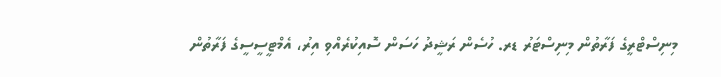މިނިސްޓްރީގެ ފަރާތުން މިނިސްޓަރު ޑރ. ހުސެން ރަޝީދު ހަސަން ސޮއިކުރެއްވި އިރު، އެމްޓީސީސީގެ ފަރާތުން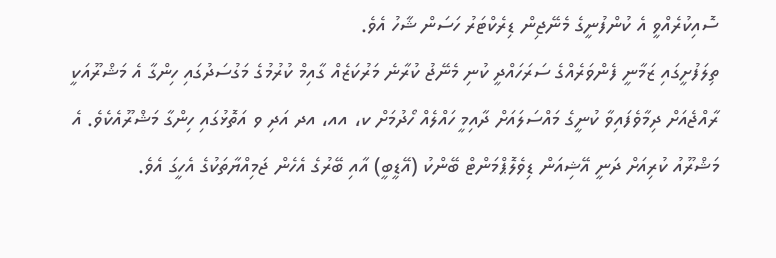ސޮއިކުރެއްވީ އެ ކުންފުނީގެ މެނޭޖިން ޑިރެކްޓަރު ހަސަން ޝާހު އެވެ.
ތިލަފުށީގައި ޒަމާނީ ފެންވަރެއްގެ ސަރަހައްދީ ކުނި މެނޭޖު ކުރާނެ މަރުކަޒެއް ގާއިމް ކުރުމުގެ މަގުސަދުގައި ހިންގާ އެ މަޝްރޫއަކީ ރާއްޖެއަށް ދިމާވެފައިވާ ކުނީގެ މައްސަލައަށް ދާއިމީ ހައްލެއް ހޯދުމަށް ކ، އއ، އދ އަދި ވ އަތޮޅުގައި ހިންގާ މަޝްރޫއެކެވެ. އެ މަޝްރޫއު ކުރިއަށް ދަނީ އޭޝިއަން ޑިވެލޮޕްމަންޓް ބޭންކު (އޭޑީބީ) އާއި ބޭރުގެ އެހެން ޖަމިއްޔާތަކުގެ އެހީގަ އެވެ.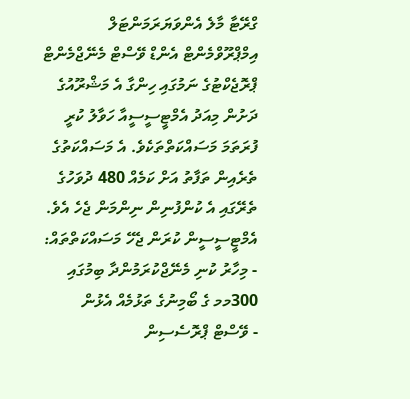ގްރޭޓާ މާލެ އެންވަޔަރަމަންޓަލް އިމްޕްރޫވްމެންޓް އެންޑް ވޭސްޓް މެނޭޖްމެންޓް ޕްރޮޖެކްޓުގެ ނަމުގައި ހިންގާ އެ މަޝްރޫއުގެ ދަށުން މިއަދު އެމްޓީސީސީއާ ހަވާލު ކުރީ ފުރަތަމަ މަސައްކަތްތަކެވެ. އެ މަސައްކަތުގެ ތެރެއިން ތަފާތު އަށް ކަމެއް 480 ދުވަހުގެ ތެރޭގައި އެ ކުންފުނިން ނިންމަން ޖެހެ އެވެ.
އެމްޓީސީސީން ކުރަން ޖެހޭ މަސައްކަތްތައް:
- މިހާރު ކުނި މެނޭޖްކުރަމުންދާ ބިމުގައި 300މމ ގެ ބޯމިނުގެ ތަޅުމެއް އެޅުން
- ވޭސްޓް ޕްރޮސެސިން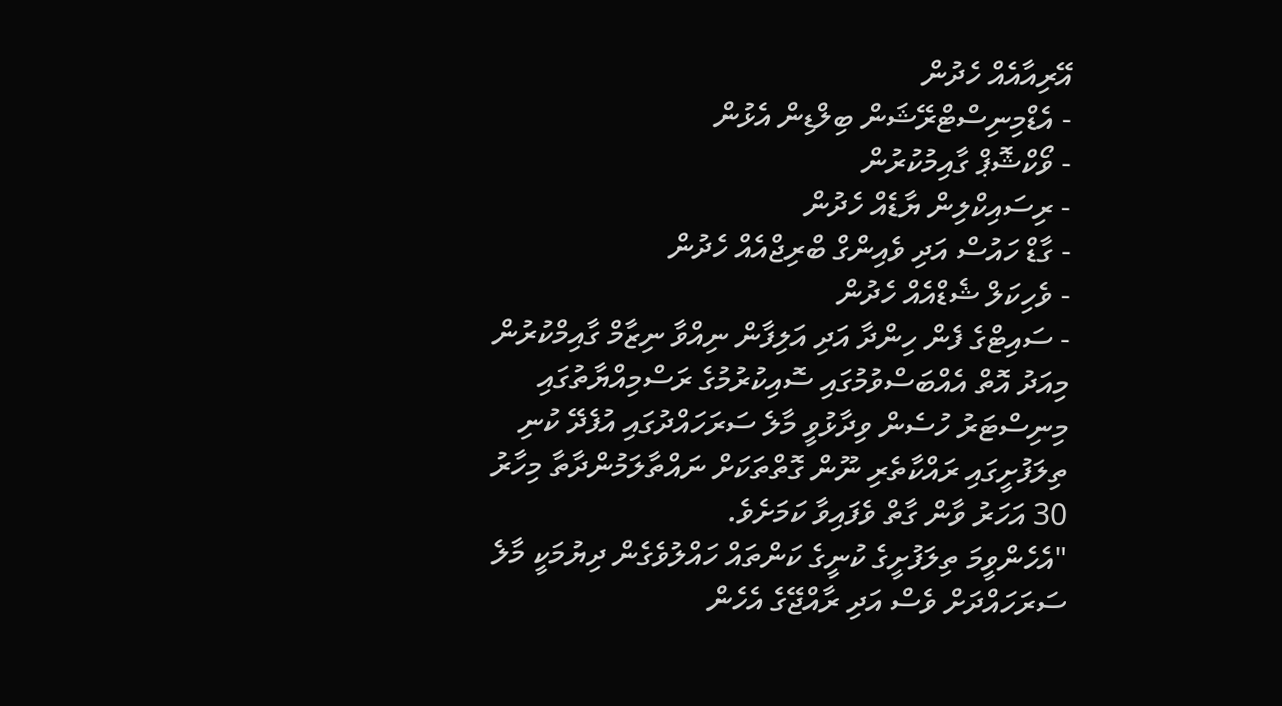އޭރިއާއެއް ހެދުން
- އެޑްމިނިސްޓްރޭޝަން ބިލްޑިން އެޅުން
- ވޯކްޝޮޕް ގާއިމުކުރުން
- ރިސައިކްލިން ޔާޑެއް ހެދުން
- ގާޑް ހައުސް އަދި ވެއިންގް ބްރިޖްއެއް ހެދުން
- ވެހިކަލް ޝެޑްއެއް ހެދުން
- ސައިޓްގެ ފެން ހިންދާ އަދި އަލިފާން ނިއްވާ ނިޒާމް ގާއިމްކުރުން
މިއަދު އޮތް އެއްބަސްވުމުގައި ސޮއިކުރުމުގެ ރަސްމިއްޔާތުގައި މިނިސްޓަރު ހުސެން ވިދާޅުވީ މާލެ ސަރަހައްދުގައި އުފެދޭ ކުނި ތިލަފުށީގައި ރައްކާތެރި ނޫން ގޮތްތަކަށް ނައްތާލަމުންދާތާ މިހާރު 30 އަހަރު ވާން ގާތް ވެފައިވާ ކަމަށެވެ.
"އެހެންވީމަ ތިލަފުށީގެ ކުނީގެ ކަންތައް ހައްލުވެގެން ދިޔުމަކީ މާލެ ސަރަހައްދަށް ވެސް އަދި ރާއްޖޭގެ އެހެން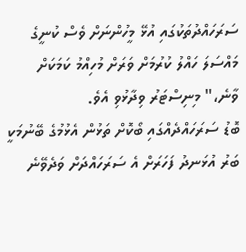ސަރަހައްދުތަކުގައި އުޅޭ މީހުންނަށް ވެސް ކުނީގެ މައްސަލަ ހައްލު ކުރުމަށް ވަރަށް މުހިއްމު ކަމަކަށް ވާނެ،" މިނިސްޓަރު ވިދާޅުވި އެވެ.
ބޮޑު ސަރަހައްދެއްގައި ބޯކޮށް ތަޅުން އެޅުމުގެ ބޭނުމަކީ ބަރު އުޅަނދު ފަހަރަށް އެ ސަރަހައްދަށް ވަދެވޭނެ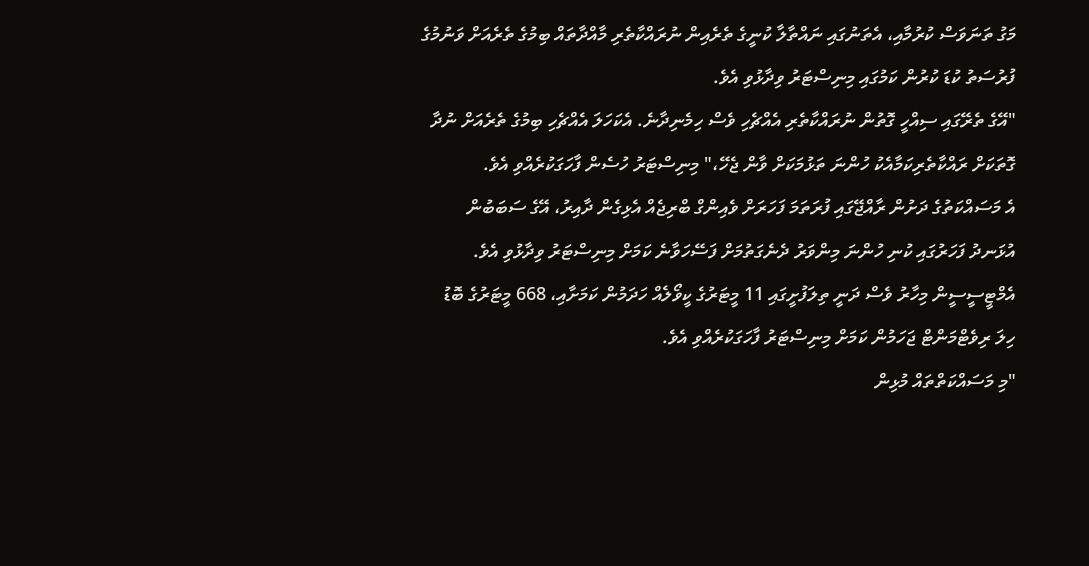މަގު ތަނަވަސް ކުރުމާއި، އެތަނުގައި ނައްތާލާ ކުނީގެ ތެރެއިން ނުރައްކާތެރި މާއްދާތައް ބިމުގެ ތެރެއަށް ވަނުމުގެ ފުރުސަތު ކުޑަ ކުރުން ކަމުގައި މިނިސްޓަރު ވިދާޅުވި އެވެ.
"އޭގެ ތެރޭގައި ސިއްހީ ގޮތުން ނުރައްކާތެރި އެއްޗެހި ވެސް ހިމެނިދާނެ. އެކަހަލަ އެއްޗެހި ބިމުގެ ތެރެއަށް ނުދާ ގޮތަކަށް ރައްކާތެރިކަމާއެކު ހުންނަ ތަޅުމަކަށް ވާން ޖެހޭ،" މިނިސްޓަރު ހުސެން ފާހަގަކުރެއްވި އެވެ.
އެ މަސައްކަތުގެ ދަށުން ރާއްޖޭގައި ފުރަތަމަ ފަހަރަށް ވެއިންގް ބްރިޖެއް އެޅިގެން ދާއިރު، އޭގެ ސަބަބުން އުޅަނދު ފަހަރުގައި ކުނި ހުންނަ މިންވަރު ދެނެގަތުމަށް ފަސޭހަވާނެ ކަމަށް މިނިސްޓަރު ވިދާޅުވި އެވެ. އެމްޓީސީސީން މިހާރު ވެސް ދަނީ ތިލަފުށީގައި 11 މީޓަރުގެ ކީވޯލެއް ހަދަމުން ކަމަށާއި، 668 މީޓަރުގެ ބޮޑު ހިލަ ރިވެޓްމަންޓް ޖަހަމުން ކަމަށް މިނިސްޓަރު ފާހަގަކުރެއްވި އެވެ.
"މި މަސައްކަތްތައް މުޅިން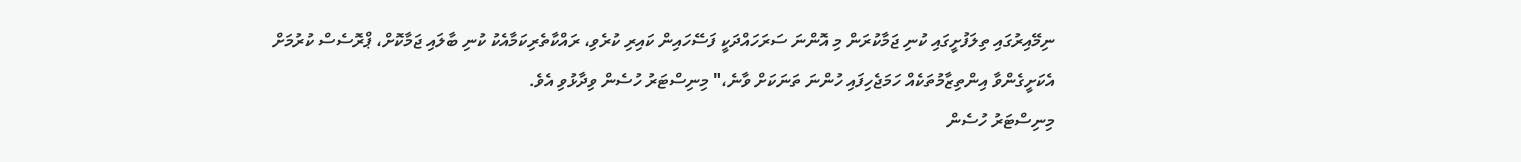ނިމޭއިރުގައި ތިލަފުށީގައި ކުނި ޖަމާކުރަން މި އޮންނަ ސަރަހައްދަކީ ފަސޭހައިން ކައިރި ކުރެވި، ރައްކާތެރިކަމާއެކު ކުނި ބާލައި ޖަމާކޮށް، ޕްރޮސެސް ކުރުމަށް އެކަށީގެންވާ އިންތިޒާމުތަކެއް ހަމަޖެހިފައި ހުންނަ ތަނަކަށް ވާނެ،" މިނިސްޓަރު ހުސެން ވިދާޅުވި އެވެ.
މިނިސްޓަރު ހުސެން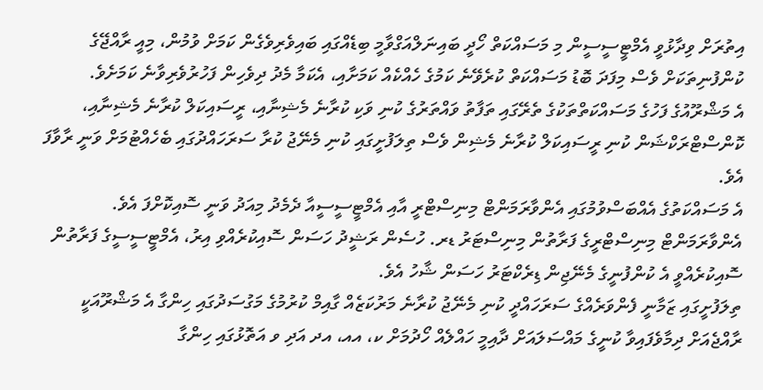އިތުރަށް ވިދާޅުވީ އެމްޓީސީސީން މި މަސައްކަތް ހޯދީ ބައިނަލްއަގްވާމީ ބިޑެއްގައި ބައިވެރިވެގެން ކަމަށް ވުމުން، މިއީ ރާއްޖޭގެ ކުންފުނިތަކަށް ވެސް މިފަދަ ބޮޑު މަސައްކަތް ކުރެވޭނެ ކަމުގެ ހެއްކެއް ކަމަށާއި، އެކަމާ މެދު ދިވެހިން ފަހުރުވެރިވާނެ ކަމަށެވެ.
އެ މަޝްރޫއުގެ ފަހުގެ މަސައްކަތްތަކުގެ ތެރޭގައި ތަފާތު ވައްތަރުގެ ކުނި ވަކި ކުރާނެ މެޝިނާއި، ރީސައިކަލް ކުރާނެ މެޝިނާއި، ކޮންސްޓްރަކްޝަން ކުނި ރީސައިކަލް ކުރާނެ މެޝިން ވެސް ތިލަފުށީގައި ކުނި މެނޭޖު ކުރާ ސަރަހައްދުގައި ބެހެއްޓުމަށް ވަނީ ރާވާފަ އެވެ.
އެ މަސައްކަތުގެ އެއްބަސްވުމުގައި އެންވާރަމަންޓް މިނިސްޓްރީ އާއި އެމްޓީސީސީއާ ދެމެދު މިއަދު ވަނީ ސޮއިކޮށްފަ އެވެ. އެންވާރަމަންޓް މިނިސްޓްރީގެ ފަރާތުން މިނިސްޓަރު ޑރ. ހުސެން ރަޝީދު ހަސަން ސޮއިކުރެއްވި އިރު، އެމްޓީސީސީގެ ފަރާތުން ސޮއިކުރެއްވީ އެ ކުންފުނީގެ މެނޭޖިން ޑިރެކްޓަރު ހަސަން ޝާހު އެވެ.
ތިލަފުށީގައި ޒަމާނީ ފެންވަރެއްގެ ސަރަހައްދީ ކުނި މެނޭޖު ކުރާނެ މަރުކަޒެއް ގާއިމް ކުރުމުގެ މަގުސަދުގައި ހިންގާ އެ މަޝްރޫއަކީ ރާއްޖެއަށް ދިމާވެފައިވާ ކުނީގެ މައްސަލައަށް ދާއިމީ ހައްލެއް ހޯދުމަށް ކ، އއ، އދ އަދި ވ އަތޮޅުގައި ހިންގާ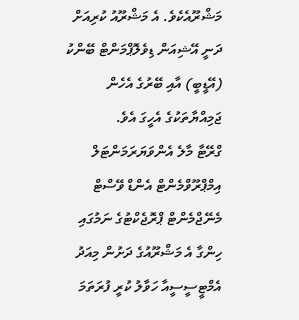މަޝްރޫއެކެވެ. އެ މަޝްރޫއު ކުރިއަށް ދަނީ އޭޝިއަން ޑިވެލޮޕްމަންޓް ބޭންކު (އޭޑީބީ) އާއި ބޭރުގެ އެހެން ޖަމިއްޔާތަކުގެ އެހީގަ އެވެ.
ގްރޭޓާ މާލެ އެންވަޔަރަމަންޓަލް އިމްޕްރޫވްމެންޓް އެންޑް ވޭސްޓް މެނޭޖްމެންޓް ޕްރޮޖެކްޓުގެ ނަމުގައި ހިންގާ އެ މަޝްރޫއުގެ ދަށުން މިއަދު އެމްޓީސީސީއާ ހަވާލު ކުރީ ފުރަތަމަ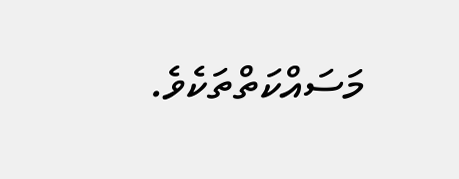މަސައްކަތްތަކެވެ.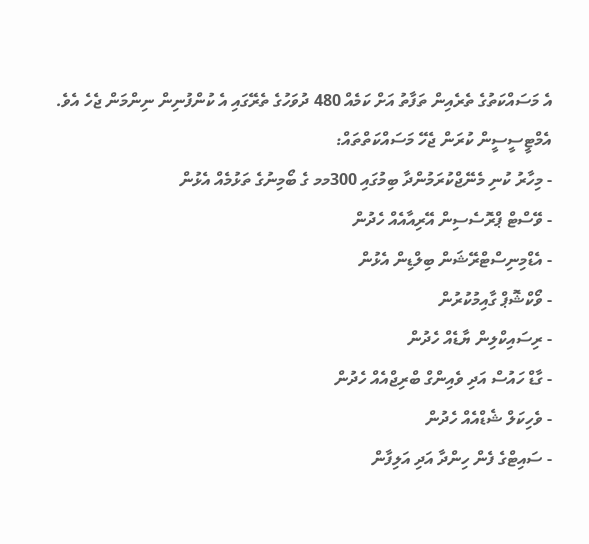އެ މަސައްކަތުގެ ތެރެއިން ތަފާތު އަށް ކަމެއް 480 ދުވަހުގެ ތެރޭގައި އެ ކުންފުނިން ނިންމަން ޖެހެ އެވެ.
އެމްޓީސީސީން ކުރަން ޖެހޭ މަސައްކަތްތައް:
- މިހާރު ކުނި މެނޭޖްކުރަމުންދާ ބިމުގައި 300މމ ގެ ބޯމިނުގެ ތަޅުމެއް އެޅުން
- ވޭސްޓް ޕްރޮސެސިން އޭރިއާއެއް ހެދުން
- އެޑްމިނިސްޓްރޭޝަން ބިލްޑިން އެޅުން
- ވޯކްޝޮޕް ގާއިމުކުރުން
- ރިސައިކްލިން ޔާޑެއް ހެދުން
- ގާޑް ހައުސް އަދި ވެއިންގް ބްރިޖްއެއް ހެދުން
- ވެހިކަލް ޝެޑްއެއް ހެދުން
- ސައިޓްގެ ފެން ހިންދާ އަދި އަލިފާން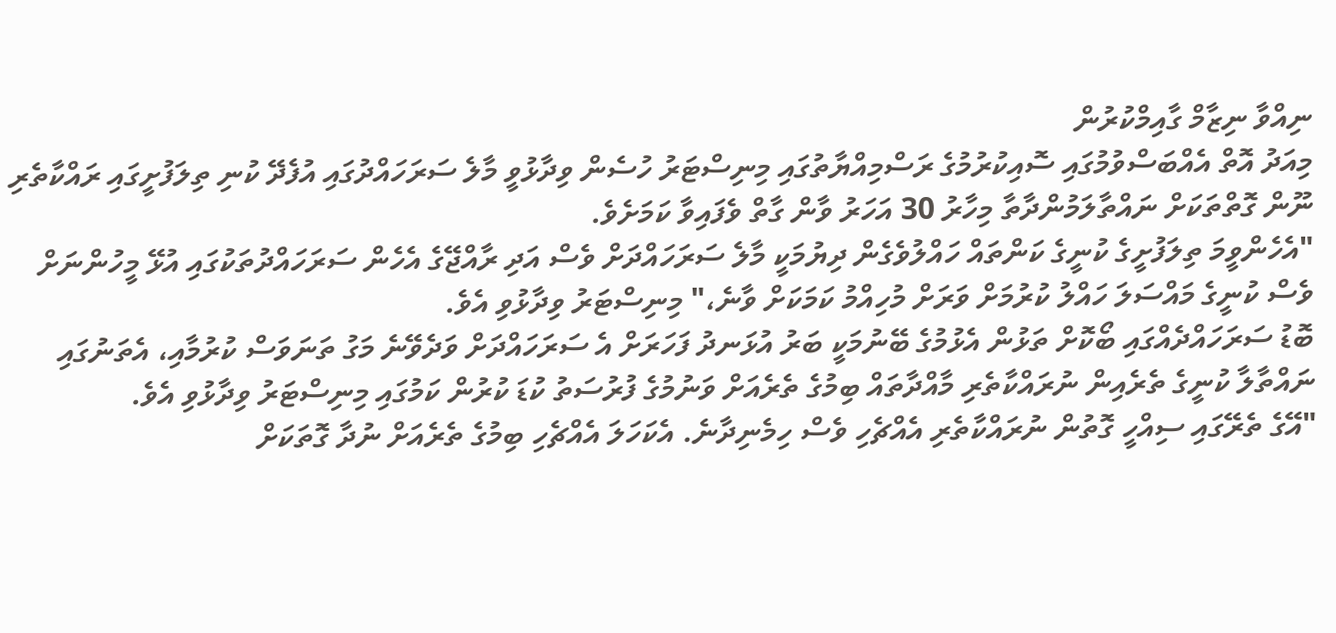ނިއްވާ ނިޒާމް ގާއިމްކުރުން
މިއަދު އޮތް އެއްބަސްވުމުގައި ސޮއިކުރުމުގެ ރަސްމިއްޔާތުގައި މިނިސްޓަރު ހުސެން ވިދާޅުވީ މާލެ ސަރަހައްދުގައި އުފެދޭ ކުނި ތިލަފުށީގައި ރައްކާތެރި ނޫން ގޮތްތަކަށް ނައްތާލަމުންދާތާ މިހާރު 30 އަހަރު ވާން ގާތް ވެފައިވާ ކަމަށެވެ.
"އެހެންވީމަ ތިލަފުށީގެ ކުނީގެ ކަންތައް ހައްލުވެގެން ދިޔުމަކީ މާލެ ސަރަހައްދަށް ވެސް އަދި ރާއްޖޭގެ އެހެން ސަރަހައްދުތަކުގައި އުޅޭ މީހުންނަށް ވެސް ކުނީގެ މައްސަލަ ހައްލު ކުރުމަށް ވަރަށް މުހިއްމު ކަމަކަށް ވާނެ،" މިނިސްޓަރު ވިދާޅުވި އެވެ.
ބޮޑު ސަރަހައްދެއްގައި ބޯކޮށް ތަޅުން އެޅުމުގެ ބޭނުމަކީ ބަރު އުޅަނދު ފަހަރަށް އެ ސަރަހައްދަށް ވަދެވޭނެ މަގު ތަނަވަސް ކުރުމާއި، އެތަނުގައި ނައްތާލާ ކުނީގެ ތެރެއިން ނުރައްކާތެރި މާއްދާތައް ބިމުގެ ތެރެއަށް ވަނުމުގެ ފުރުސަތު ކުޑަ ކުރުން ކަމުގައި މިނިސްޓަރު ވިދާޅުވި އެވެ.
"އޭގެ ތެރޭގައި ސިއްހީ ގޮތުން ނުރައްކާތެރި އެއްޗެހި ވެސް ހިމެނިދާނެ. އެކަހަލަ އެއްޗެހި ބިމުގެ ތެރެއަށް ނުދާ ގޮތަކަށް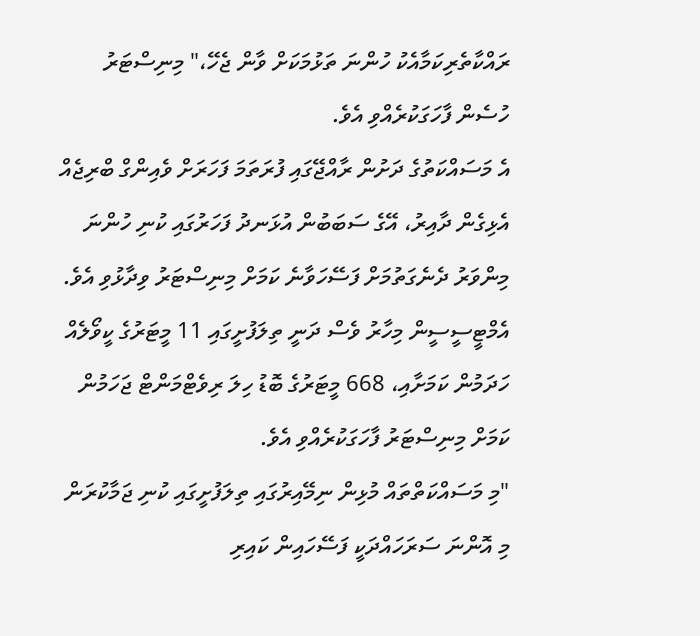ރައްކާތެރިކަމާއެކު ހުންނަ ތަޅުމަކަށް ވާން ޖެހޭ،" މިނިސްޓަރު ހުސެން ފާހަގަކުރެއްވި އެވެ.
އެ މަސައްކަތުގެ ދަށުން ރާއްޖޭގައި ފުރަތަމަ ފަހަރަށް ވެއިންގް ބްރިޖެއް އެޅިގެން ދާއިރު، އޭގެ ސަބަބުން އުޅަނދު ފަހަރުގައި ކުނި ހުންނަ މިންވަރު ދެނެގަތުމަށް ފަސޭހަވާނެ ކަމަށް މިނިސްޓަރު ވިދާޅުވި އެވެ. އެމްޓީސީސީން މިހާރު ވެސް ދަނީ ތިލަފުށީގައި 11 މީޓަރުގެ ކީވޯލެއް ހަދަމުން ކަމަށާއި، 668 މީޓަރުގެ ބޮޑު ހިލަ ރިވެޓްމަންޓް ޖަހަމުން ކަމަށް މިނިސްޓަރު ފާހަގަކުރެއްވި އެވެ.
"މި މަސައްކަތްތައް މުޅިން ނިމޭއިރުގައި ތިލަފުށީގައި ކުނި ޖަމާކުރަން މި އޮންނަ ސަރަހައްދަކީ ފަސޭހައިން ކައިރި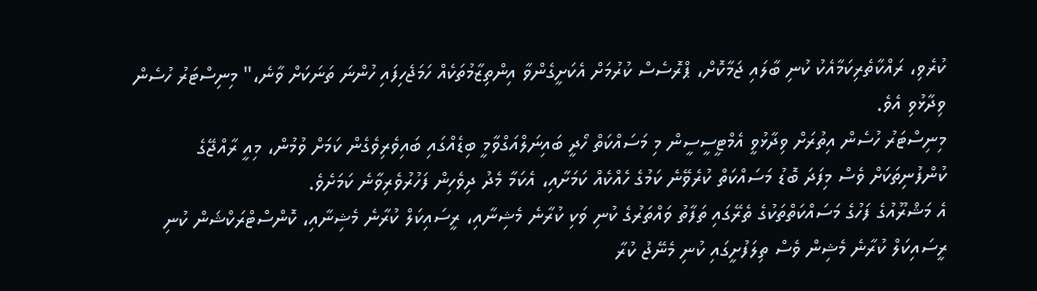ކުރެވި، ރައްކާތެރިކަމާއެކު ކުނި ބާލައި ޖަމާކޮށް، ޕްރޮސެސް ކުރުމަށް އެކަށީގެންވާ އިންތިޒާމުތަކެއް ހަމަޖެހިފައި ހުންނަ ތަނަކަށް ވާނެ،" މިނިސްޓަރު ހުސެން ވިދާޅުވި އެވެ.
މިނިސްޓަރު ހުސެން އިތުރަށް ވިދާޅުވީ އެމްޓީސީސީން މި މަސައްކަތް ހޯދީ ބައިނަލްއަގްވާމީ ބިޑެއްގައި ބައިވެރިވެގެން ކަމަށް ވުމުން، މިއީ ރާއްޖޭގެ ކުންފުނިތަކަށް ވެސް މިފަދަ ބޮޑު މަސައްކަތް ކުރެވޭނެ ކަމުގެ ހެއްކެއް ކަމަށާއި، އެކަމާ މެދު ދިވެހިން ފަހުރުވެރިވާނެ ކަމަށެވެ.
އެ މަޝްރޫއުގެ ފަހުގެ މަސައްކަތްތަކުގެ ތެރޭގައި ތަފާތު ވައްތަރުގެ ކުނި ވަކި ކުރާނެ މެޝިނާއި، ރީސައިކަލް ކުރާނެ މެޝިނާއި، ކޮންސްޓްރަކްޝަން ކުނި ރީސައިކަލް ކުރާނެ މެޝިން ވެސް ތިލަފުށީގައި ކުނި މެނޭޖު ކުރާ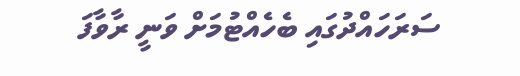ސަރަހައްދުގައި ބެހެއްޓުމަށް ވަނީ ރާވާފަ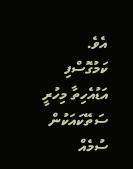އެވެ.
ކަމުގޮސްފި
އަޑުއެހިތާ މިހުރީ
ސަތޭކައަކުން ސުމެއް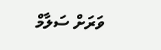ވަރަށް ސަލާމް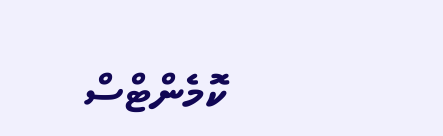ކޮމެންޓްސް